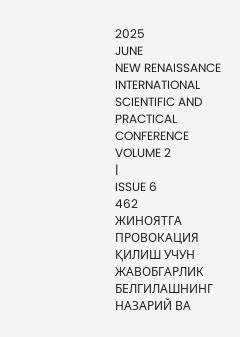2025
JUNE
NEW RENAISSANCE
INTERNATIONAL SCIENTIFIC AND PRACTICAL CONFERENCE
VOLUME 2
|
ISSUE 6
462
ЖИНОЯТГА ПРОВОКАЦИЯ ҚИЛИШ УЧУН ЖАВОБГАРЛИК БЕЛГИЛАШНИНГ
НАЗАРИЙ ВА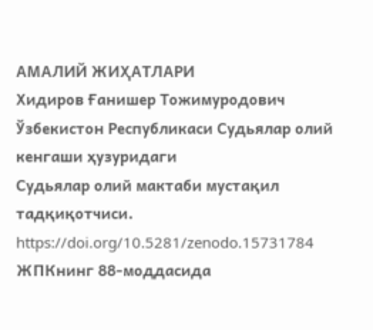АМАЛИЙ ЖИҲАТЛАРИ
Хидиров Ғанишер Тожимуродович
Ўзбекистон Республикаси Судьялар олий кенгаши ҳузуридаги
Судьялар олий мактаби мустақил тадқиқотчиси.
https://doi.org/10.5281/zenodo.15731784
ЖПКнинг 88-моддасида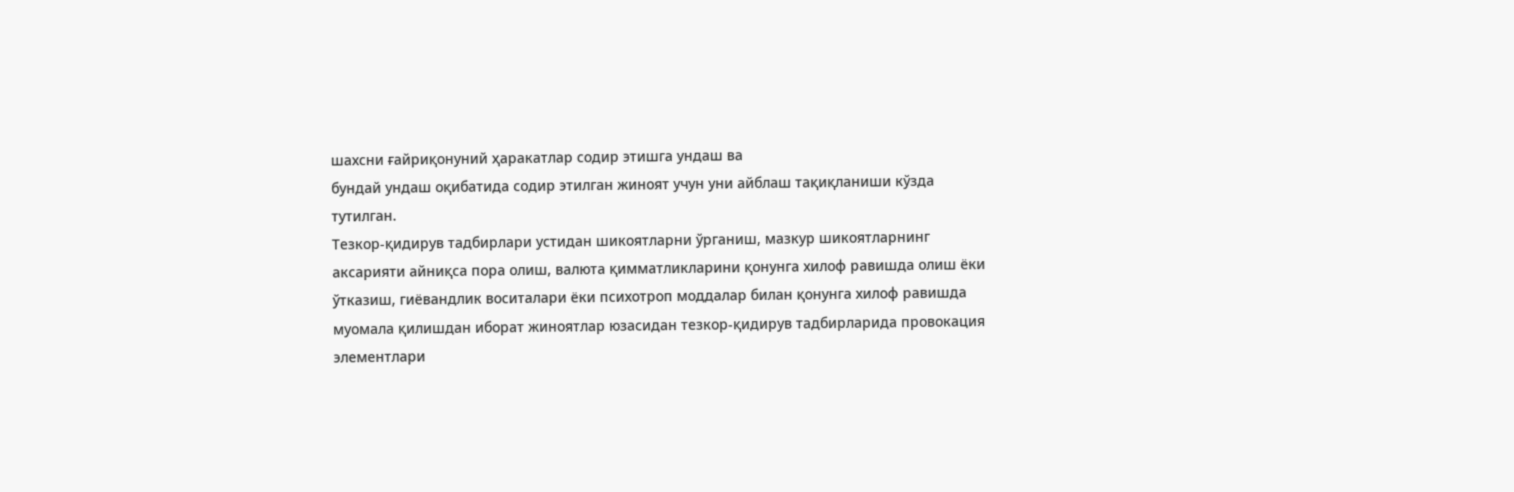шахсни ғайриқонуний ҳаракатлар содир этишга ундаш ва
бундай ундаш оқибатида содир этилган жиноят учун уни айблаш тақиқланиши кўзда
тутилган.
Тезкор-қидирув тадбирлари устидан шикоятларни ўрганиш, мазкур шикоятларнинг
аксарияти айниқса пора олиш, валюта қимматликларини қонунга хилоф равишда олиш ёки
ўтказиш, гиёвандлик воситалари ёки психотроп моддалар билан қонунга хилоф равишда
муомала қилишдан иборат жиноятлар юзасидан тезкор-қидирув тадбирларида провокация
элементлари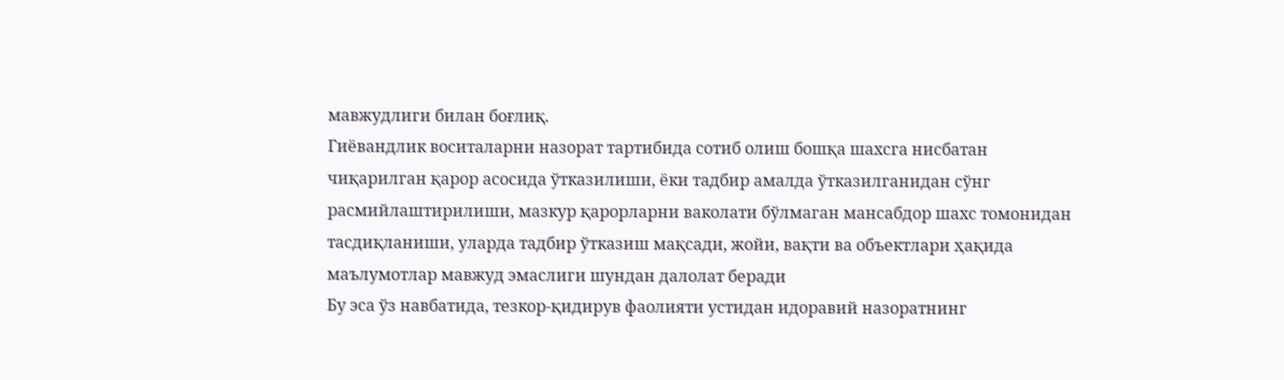мавжудлиги билан боғлиқ.
Гиёвандлик воситаларни назорат тартибида сотиб олиш бошқа шахсга нисбатан
чиқарилган қарор асосида ўтказилиши, ёки тадбир амалда ўтказилганидан сўнг
расмийлаштирилиши, мазкур қарорларни ваколати бўлмаган мансабдор шахс томонидан
тасдиқланиши, уларда тадбир ўтказиш мақсади, жойи, вақти ва объектлари ҳақида
маълумотлар мавжуд эмаслиги шундан далолат беради
Бу эса ўз навбатида, тезкор-қидирув фаолияти устидан идоравий назоратнинг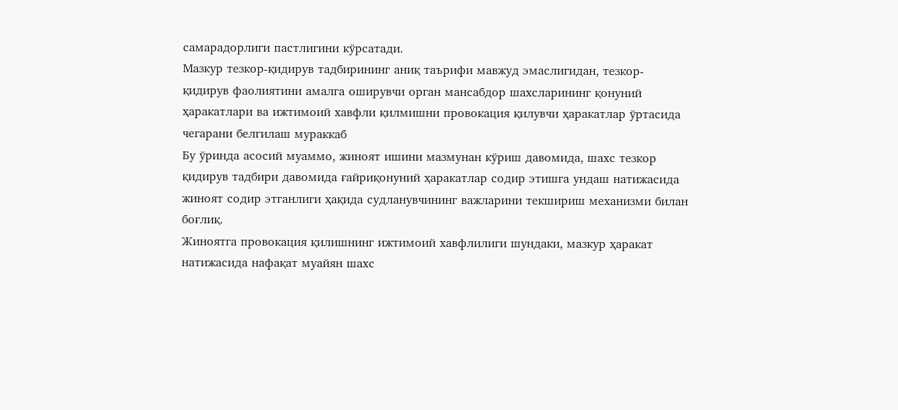самарадорлиги пастлигини кўрсатади.
Мазкур тезкор-қидирув тадбирининг аниқ таърифи мавжуд эмаслигидан, тезкор-
қидирув фаолиятини амалга оширувчи орган мансабдор шахсларининг қонуний
ҳаракатлари ва ижтимоий хавфли қилмишни провокация қилувчи ҳаракатлар ўртасида
чегарани белгилаш мураккаб
Бу ўринда асосий муаммо, жиноят ишини мазмунан кўриш давомида, шахс тезкор
қидирув тадбири давомида ғайриқонуний ҳаракатлар содир этишга ундаш натижасида
жиноят содир этганлиги ҳақида судланувчининг важларини текшириш механизми билан
боғлиқ.
Жиноятга провокация қилишнинг ижтимоий хавфлилиги шундаки, мазкур ҳаракат
натижасида нафақат муайян шахс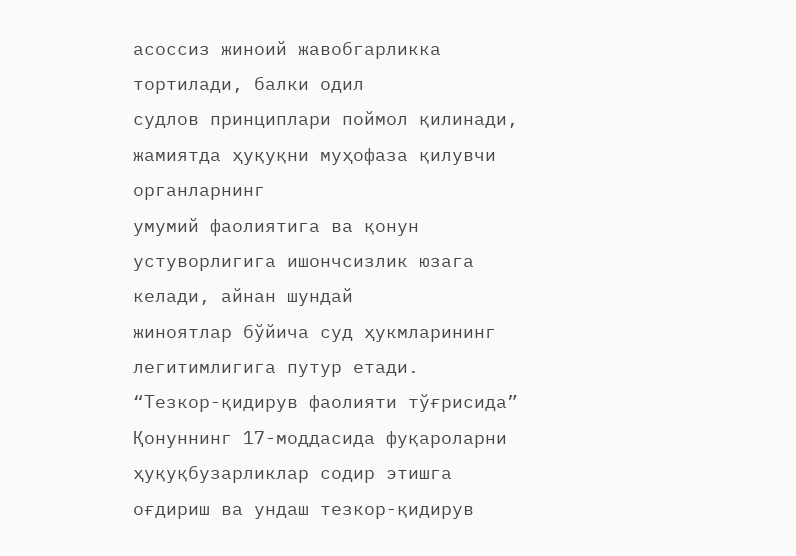асоссиз жиноий жавобгарликка тортилади, балки одил
судлов принциплари поймол қилинади, жамиятда ҳуқуқни муҳофаза қилувчи органларнинг
умумий фаолиятига ва қонун устуворлигига ишончсизлик юзага келади, айнан шундай
жиноятлар бўйича суд ҳукмларининг легитимлигига путур етади.
“Тезкор-қидирув фаолияти тўғрисида” Қонуннинг 17-моддасида фуқароларни
ҳуқуқбузарликлар содир этишга оғдириш ва ундаш тезкор-қидирув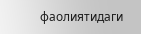фаолиятидаги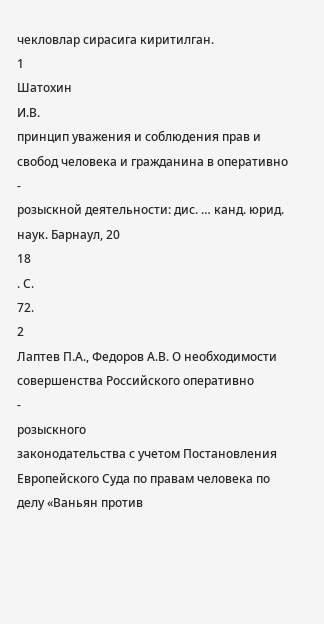чекловлар сирасига киритилган.
1
Шатохин
И.В.
принцип уважения и соблюдения прав и свобод человека и гражданина в оперативно
-
розыскной деятельности: дис. … канд. юрид. наук. Барнаул, 20
18
. С.
72.
2
Лаптев П.А., Федоров А.В. О необходимости совершенства Российского оперативно
-
розыскного
законодательства с учетом Постановления Европейского Суда по правам человека по делу «Ваньян против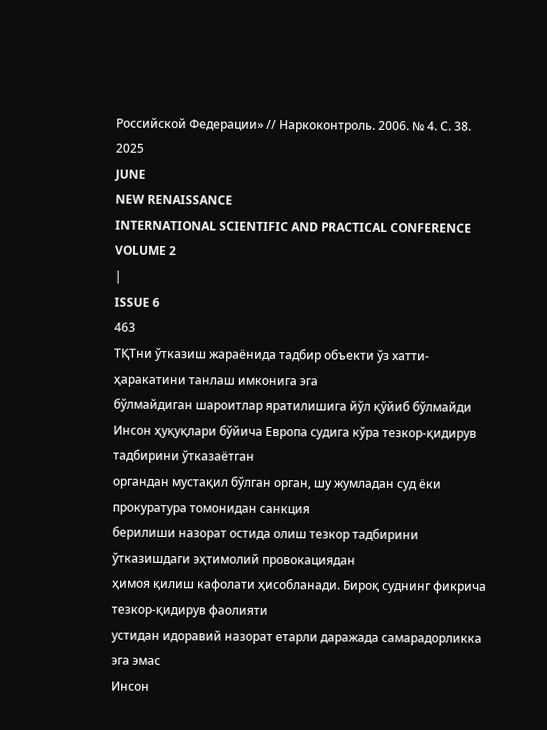Российской Федерации» // Наркоконтроль. 2006. № 4. С. 38.
2025
JUNE
NEW RENAISSANCE
INTERNATIONAL SCIENTIFIC AND PRACTICAL CONFERENCE
VOLUME 2
|
ISSUE 6
463
ТҚТни ўтказиш жараёнида тадбир объекти ўз хатти-ҳаракатини танлаш имконига эга
бўлмайдиган шароитлар яратилишига йўл қўйиб бўлмайди
Инсон ҳуқуқлари бўйича Европа судига кўра тезкор-қидирув тадбирини ўтказаётган
органдан мустақил бўлган орган, шу жумладан суд ёки прокуратура томонидан санкция
берилиши назорат остида олиш тезкор тадбирини ўтказишдаги эҳтимолий провокациядан
ҳимоя қилиш кафолати ҳисобланади. Бироқ суднинг фикрича тезкор-қидирув фаолияти
устидан идоравий назорат етарли даражада самарадорликка эга эмас
Инсон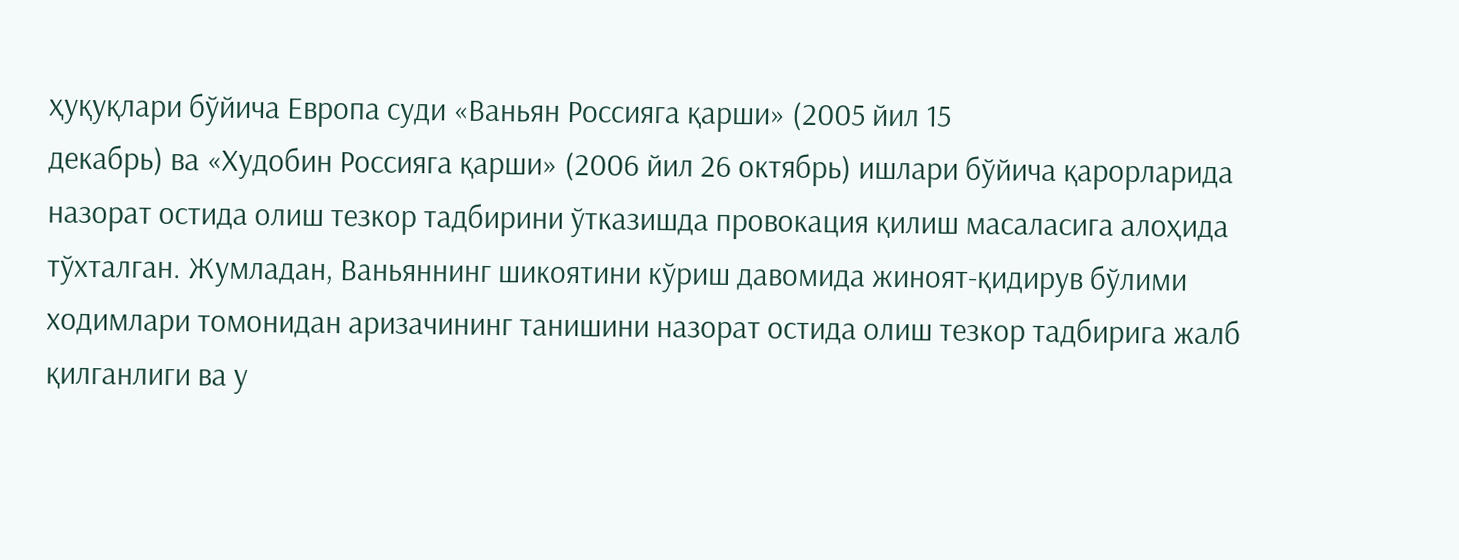ҳуқуқлари бўйича Европа суди «Ваньян Россияга қарши» (2005 йил 15
декабрь) ва «Худобин Россияга қарши» (2006 йил 26 октябрь) ишлари бўйича қарорларида
назорат остида олиш тезкор тадбирини ўтказишда провокация қилиш масаласига алоҳида
тўхталган. Жумладан, Ваньяннинг шикоятини кўриш давомида жиноят-қидирув бўлими
ходимлари томонидан аризачининг танишини назорат остида олиш тезкор тадбирига жалб
қилганлиги ва у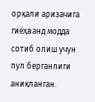орқали аризачига гиёҳванд модда сотиб олиш учун пул берганлиги
аниқланган.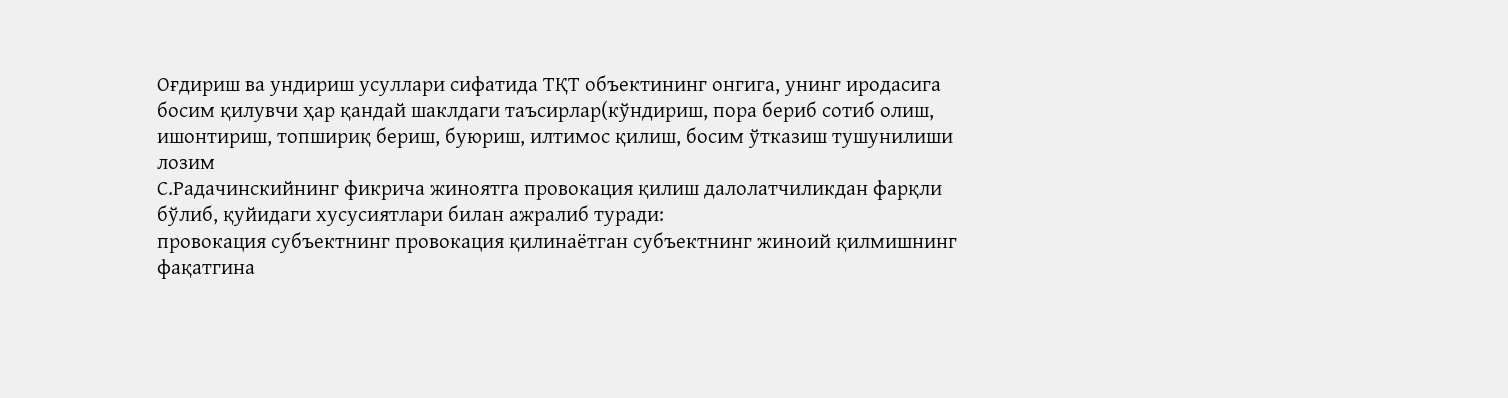Оғдириш ва ундириш усуллари сифатида ТҚТ объектининг онгига, унинг иродасига
босим қилувчи ҳар қандай шаклдаги таъсирлар(кўндириш, пора бериб сотиб олиш,
ишонтириш, топшириқ бериш, буюриш, илтимос қилиш, босим ўтказиш тушунилиши
лозим
С.Радачинскийнинг фикрича жиноятга провокация қилиш далолатчиликдан фарқли
бўлиб, қуйидаги хусусиятлари билан ажралиб туради:
провокация субъектнинг провокация қилинаётган субъектнинг жиноий қилмишнинг
фақатгина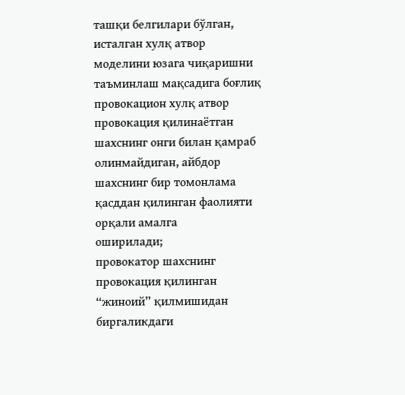ташқи белгилари бўлган, исталган хулқ атвор моделини юзага чиқаришни
таъминлаш мақсадига боғлиқ
провокацион хулқ атвор провокация қилинаётган шахснинг онги билан қамраб
олинмайдиган, айбдор шахснинг бир томонлама қасддан қилинган фаолияти орқали амалга
оширилади;
провокатор шахснинг провокация қилинган “жиноий” қилмишидан биргаликдаги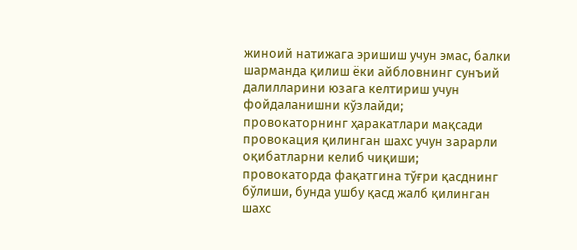жиноий натижага эришиш учун эмас, балки шарманда қилиш ёки айбловнинг сунъий
далилларини юзага келтириш учун фойдаланишни кўзлайди;
провокаторнинг ҳаракатлари мақсади провокация қилинган шахс учун зарарли
оқибатларни келиб чиқиши;
провокаторда фақатгина тўғри қасднинг бўлиши, бунда ушбу қасд жалб қилинган
шахс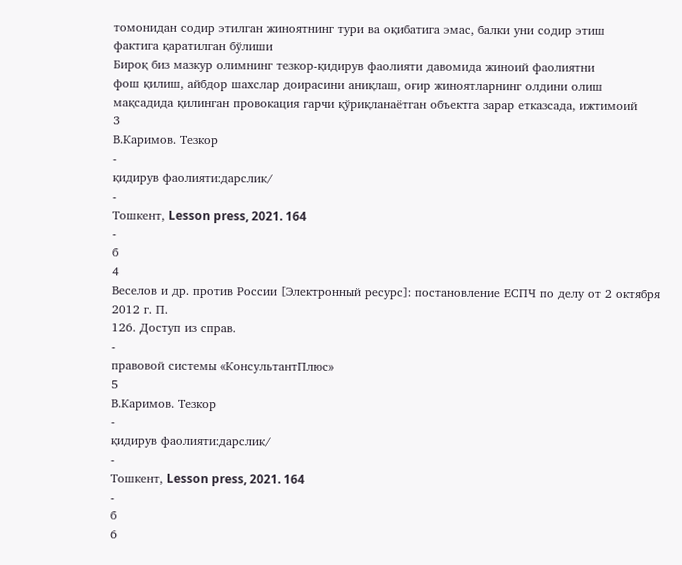томонидан содир этилган жиноятнинг тури ва оқибатига эмас, балки уни содир этиш
фактига қаратилган бўлиши
Бироқ биз мазкур олимнинг тезкор-қидирув фаолияти давомида жиноий фаолиятни
фош қилиш, айбдор шахслар доирасини аниқлаш, оғир жиноятларнинг олдини олиш
мақсадида қилинган провокация гарчи қўриқланаётган объектга зарар етказсада, ижтимоий
3
В.Каримов. Тезкор
-
қидирув фаолияти:дарслик/
-
Тошкент, Lesson press, 2021. 164
-
б
4
Веселов и др. против России [Электронный ресурс]: постановление ЕСПЧ по делу от 2 октября 2012 г. П.
126. Доступ из справ.
-
правовой системы «КонсультантПлюс»
5
В.Каримов. Тезкор
-
қидирув фаолияти:дарслик/
-
Тошкент, Lesson press, 2021. 164
-
б
6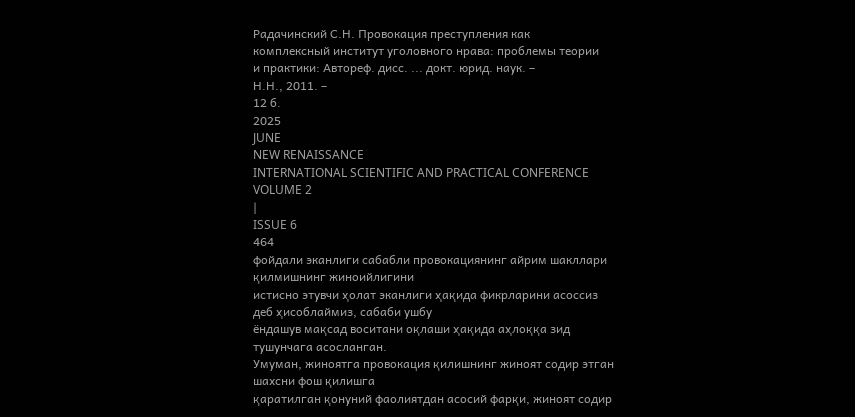Радачинский С.Н. Провокация преступления как
комплексный институт уголовного нрава: проблемы теории
и практики: Автореф. дисс. ... докт. юрид. наук. –
Н.Н., 2011. –
12 б.
2025
JUNE
NEW RENAISSANCE
INTERNATIONAL SCIENTIFIC AND PRACTICAL CONFERENCE
VOLUME 2
|
ISSUE 6
464
фойдали эканлиги сабабли провокациянинг айрим шакллари қилмишнинг жиноийлигини
истисно этувчи ҳолат эканлиги ҳақида фикрларини асоссиз деб ҳисоблаймиз, сабаби ушбу
ёндашув мақсад воситани оқлаши ҳақида аҳлоққа зид тушунчага асосланган.
Умуман, жиноятга провокация қилишнинг жиноят содир этган шахсни фош қилишга
қаратилган қонуний фаолиятдан асосий фарқи, жиноят содир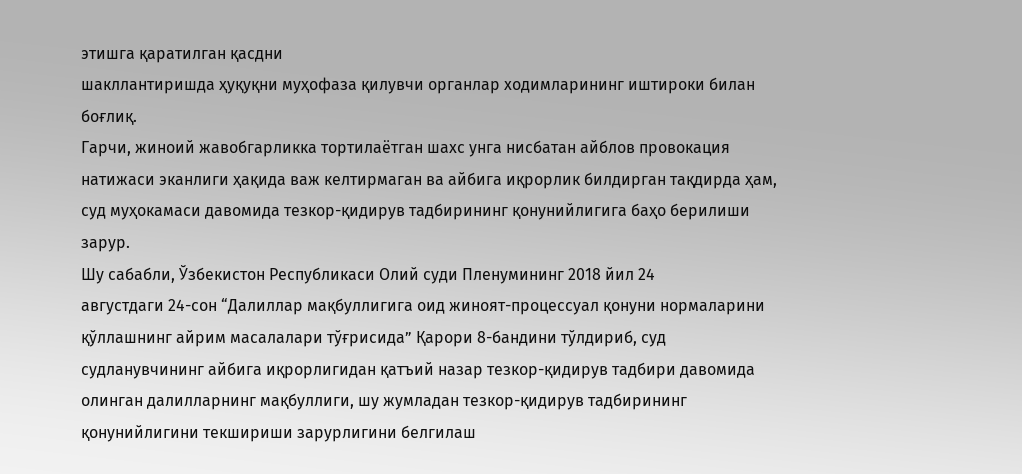этишга қаратилган қасдни
шакллантиришда ҳуқуқни муҳофаза қилувчи органлар ходимларининг иштироки билан
боғлиқ.
Гарчи, жиноий жавобгарликка тортилаётган шахс унга нисбатан айблов провокация
натижаси эканлиги ҳақида важ келтирмаган ва айбига иқрорлик билдирган тақдирда ҳам,
суд муҳокамаси давомида тезкор-қидирув тадбирининг қонунийлигига баҳо берилиши
зарур.
Шу сабабли, Ўзбекистон Республикаси Олий суди Пленумининг 2018 йил 24
августдаги 24-сон “Далиллар мақбуллигига оид жиноят-процессуал қонуни нормаларини
қўллашнинг айрим масалалари тўғрисида” Қарори 8-бандини тўлдириб, суд
судланувчининг айбига иқрорлигидан қатъий назар тезкор-қидирув тадбири давомида
олинган далилларнинг мақбуллиги, шу жумладан тезкор-қидирув тадбирининг
қонунийлигини текшириши зарурлигини белгилаш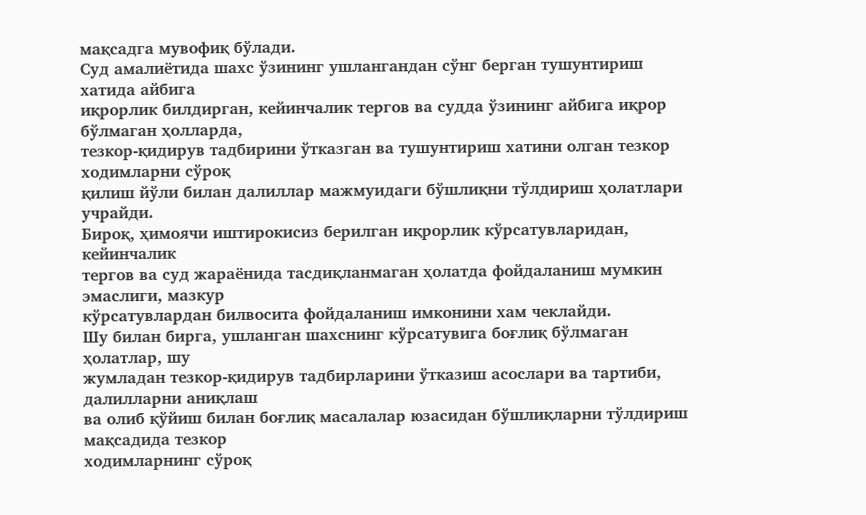мақсадга мувофиқ бўлади.
Суд амалиётида шахс ўзининг ушлангандан сўнг берган тушунтириш хатида айбига
иқрорлик билдирган, кейинчалик тергов ва судда ўзининг айбига иқрор бўлмаган ҳолларда,
тезкор-қидирув тадбирини ўтказган ва тушунтириш хатини олган тезкор ходимларни сўроқ
қилиш йўли билан далиллар мажмуидаги бўшлиқни тўлдириш ҳолатлари учрайди.
Бироқ, ҳимоячи иштирокисиз берилган иқрорлик кўрсатувларидан, кейинчалик
тергов ва суд жараёнида тасдиқланмаган ҳолатда фойдаланиш мумкин эмаслиги, мазкур
кўрсатувлардан билвосита фойдаланиш имконини хам чеклайди.
Шу билан бирга, ушланган шахснинг кўрсатувига боғлиқ бўлмаган ҳолатлар, шу
жумладан тезкор-қидирув тадбирларини ўтказиш асослари ва тартиби, далилларни аниқлаш
ва олиб қўйиш билан боғлиқ масалалар юзасидан бўшлиқларни тўлдириш мақсадида тезкор
ходимларнинг сўроқ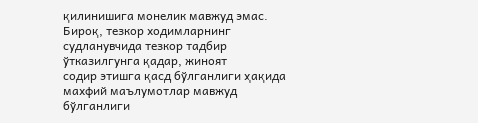қилинишига монелик мавжуд эмас.
Бироқ, тезкор ходимларнинг судланувчида тезкор тадбир ўтказилгунга қадар, жиноят
содир этишга қасд бўлганлиги ҳақида махфий маълумотлар мавжуд бўлганлиги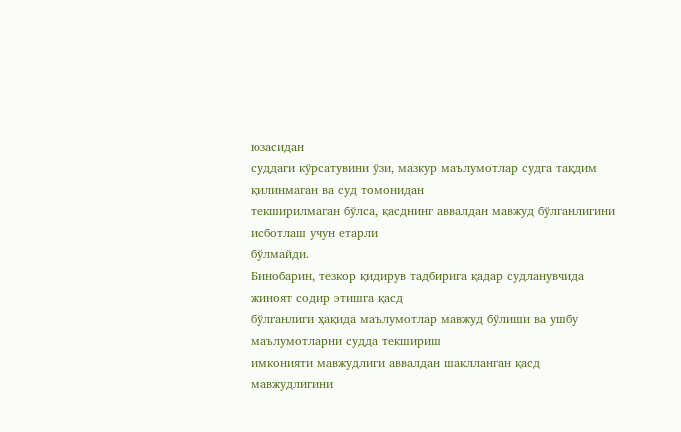юзасидан
суддаги кўрсатувини ўзи, мазкур маълумотлар судга тақдим қилинмаган ва суд томонидан
текширилмаган бўлса, қасднинг аввалдан мавжуд бўлганлигини исботлаш учун етарли
бўлмайди.
Бинобарин, тезкор қидирув тадбирига қадар судланувчида жиноят содир этишга қасд
бўлганлиги ҳақида маълумотлар мавжуд бўлиши ва ушбу маълумотларни судда текшириш
имконияти мавжудлиги аввалдан шаклланган қасд мавжудлигини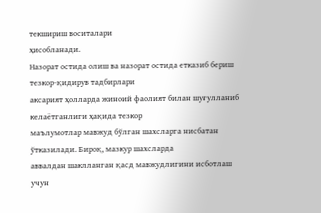текшириш воситалари
ҳисобланади.
Назорат остида олиш ва назорат остида етказиб бериш тезкор-қидирув тадбирлари
аксарият ҳолларда жиноий фаолият билан шуғулланиб келаётганлиги ҳақида тезкор
маълумотлар мавжуд бўлган шахсларга нисбатан ўтказилади. Бироқ, мазкур шахсларда
аввалдан шаклланган қасд мавжудлигини исботлаш учун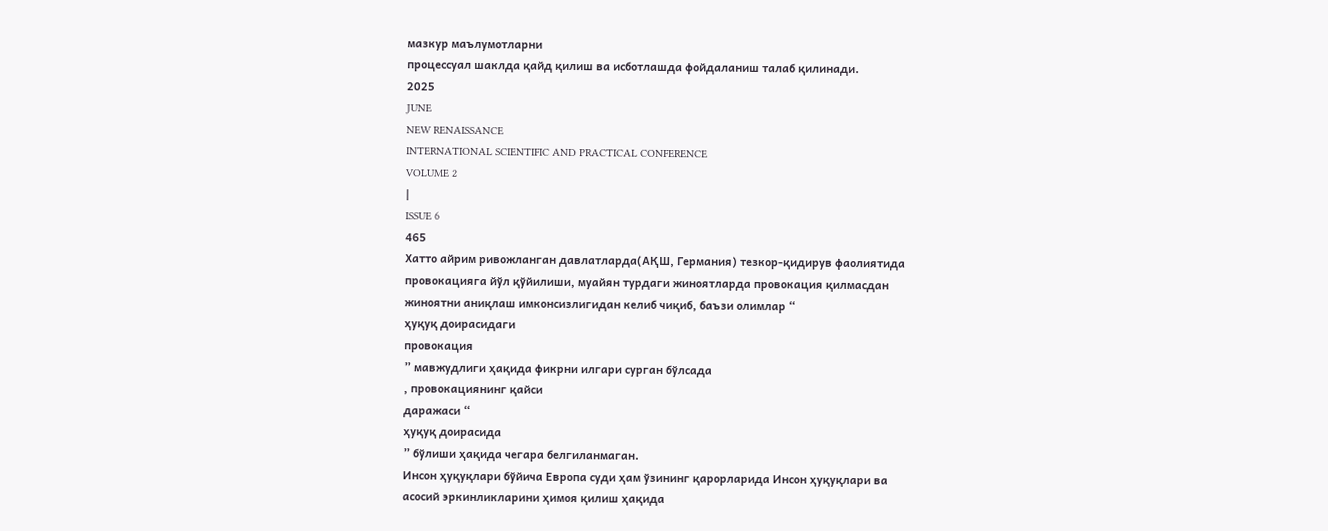мазкур маълумотларни
процессуал шаклда қайд қилиш ва исботлашда фойдаланиш талаб қилинади.
2025
JUNE
NEW RENAISSANCE
INTERNATIONAL SCIENTIFIC AND PRACTICAL CONFERENCE
VOLUME 2
|
ISSUE 6
465
Хатто айрим ривожланган давлатларда(АҚШ, Германия) тезкор-қидирув фаолиятида
провокацияга йўл қўйилиши, муайян турдаги жиноятларда провокация қилмасдан
жиноятни аниқлаш имконсизлигидан келиб чиқиб, баъзи олимлар “
ҳуқуқ доирасидаги
провокация
” мавжудлиги ҳақида фикрни илгари сурган бўлсада
, провокациянинг қайси
даражаси “
ҳуқуқ доирасида
” бўлиши ҳақида чегара белгиланмаган.
Инсон ҳуқуқлари бўйича Европа суди ҳам ўзининг қарорларида Инсон ҳуқуқлари ва
асосий эркинликларини ҳимоя қилиш ҳақида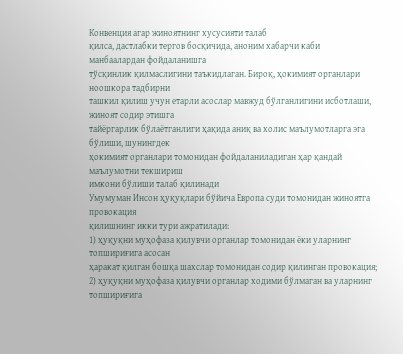Конвенция агар жиноятнинг хусусияти талаб
қилса, дастлабки тергов босқичида, аноним хабарчи каби манбаалардан фойдаланишга
тўсқинлик қилмаслигини таъкидлаган. Бироқ, ҳокимият органлари ноошкора тадбирни
ташкил қилиш учун етарли асослар мавжуд бўлганлигини исботлаши, жиноят содир этишга
тайёргарлик бўлаётганлиги ҳақида аниқ ва холис маълумотларга эга бўлиши, шунингдек
ҳокимият органлари томонидан фойдаланиладиган ҳар қандай маълумотни текшириш
имкони бўлиши талаб қилинади
Умумуман Инсон ҳуқуқлари бўйича Европа суди томонидан жиноятга провокация
қилишнинг икки тури ажратилади:
1) ҳуқуқни муҳофаза қилувчи органлар томонидан ёки уларнинг топшириғига асосан
ҳаракат қилган бошқа шахслар томонидан содир қилинган провокация;
2) ҳуқуқни муҳофаза қилувчи органлар ходими бўлмаган ва уларнинг топшириғига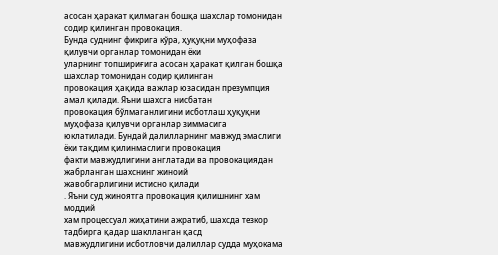асосан ҳаракат қилмаган бошқа шахслар томонидан содир қилинган провокация.
Бунда суднинг фикрига кўра, ҳуқуқни муҳофаза қилувчи органлар томонидан ёки
уларнинг топшириғига асосан ҳаракат қилган бошқа шахслар томонидан содир қилинган
провокация ҳақида важлар юзасидан презумпция амал қилади. Яъни шахсга нисбатан
провокация бўлмаганлигини исботлаш ҳуқуқни муҳофаза қилувчи органлар зиммасига
юклатилади. Бундай далилларнинг мавжуд эмаслиги ёки тақдим қилинмаслиги провокация
факти мавжудлигини англатади ва провокациядан жабрланган шахснинг жиноий
жавобгарлигини истисно қилади
. Яъни суд жиноятга провокация қилишнинг хам моддий
хам процессуал жиҳатини ажратиб, шахсда тезкор тадбирга қадар шаклланган қасд
мавжудлигини исботловчи далиллар судда муҳокама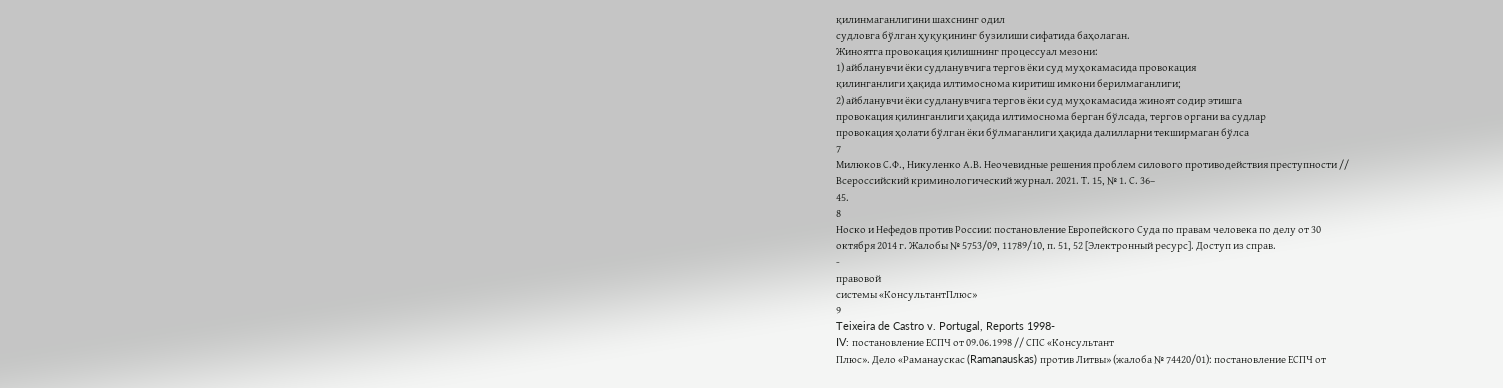қилинмаганлигини шахснинг одил
судловга бўлган ҳуқуқининг бузилиши сифатида баҳолаган.
Жиноятга провокация қилишнинг процессуал мезони:
1) айбланувчи ёки судланувчига тергов ёки суд муҳокамасида провокация
қилинганлиги ҳақида илтимоснома киритиш имкони берилмаганлиги;
2) айбланувчи ёки судланувчига тергов ёки суд муҳокамасида жиноят содир этишга
провокация қилинганлиги ҳақида илтимоснома берган бўлсада, тергов органи ва судлар
провокация ҳолати бўлган ёки бўлмаганлиги ҳақида далилларни текширмаган бўлса
7
Милюков С.Ф., Никуленко А.В. Неочевидные решения проблем силового противодействия преступности //
Всероссийский криминологический журнал. 2021. Т. 15, № 1. С. 36–
45.
8
Носко и Нефедов против России: постановление Европейского Суда по правам человека по делу от 30
октября 2014 г. Жалобы № 5753/09, 11789/10, п. 51, 52 [Электронный ресурс]. Доступ из справ.
-
правовой
системы «КонсультантПлюс»
9
Teixeira de Castro v. Portugal, Reports 1998-
IV: постановление ЕСПЧ от 09.06.1998 // СПС «Консультант
Плюс». Дело «Раманаускас (Ramanauskas) против Литвы» (жалоба № 74420/01): постановление ЕСПЧ от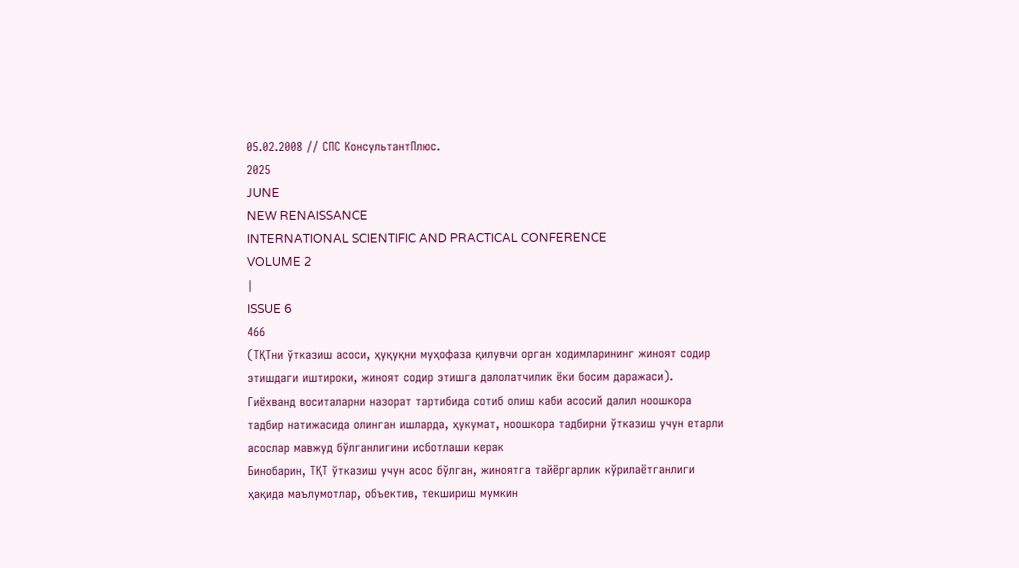05.02.2008 // СПС КонсультантПлюс.
2025
JUNE
NEW RENAISSANCE
INTERNATIONAL SCIENTIFIC AND PRACTICAL CONFERENCE
VOLUME 2
|
ISSUE 6
466
(ТҚТни ўтказиш асоси, ҳуқуқни муҳофаза қилувчи орган ходимларининг жиноят содир
этишдаги иштироки, жиноят содир этишга далолатчилик ёки босим даражаси).
Гиёхванд воситаларни назорат тартибида сотиб олиш каби асосий далил ноошкора
тадбир натижасида олинган ишларда, ҳукумат, ноошкора тадбирни ўтказиш учун етарли
асослар мавжуд бўлганлигини исботлаши керак
Бинобарин, ТҚТ ўтказиш учун асос бўлган, жиноятга тайёргарлик кўрилаётганлиги
ҳақида маълумотлар, объектив, текшириш мумкин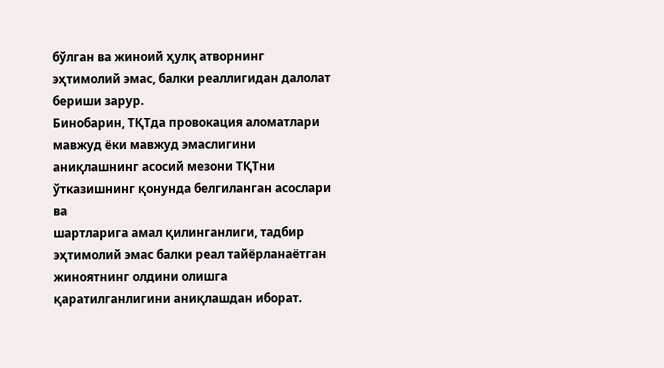бўлган ва жиноий ҳулқ атворнинг
эҳтимолий эмас, балки реаллигидан далолат бериши зарур.
Бинобарин, ТҚТда провокация аломатлари мавжуд ёки мавжуд эмаслигини
аниқлашнинг асосий мезони ТҚТни ўтказишнинг қонунда белгиланган асослари ва
шартларига амал қилинганлиги, тадбир эҳтимолий эмас балки реал тайёрланаётган
жиноятнинг олдини олишга қаратилганлигини аниқлашдан иборат.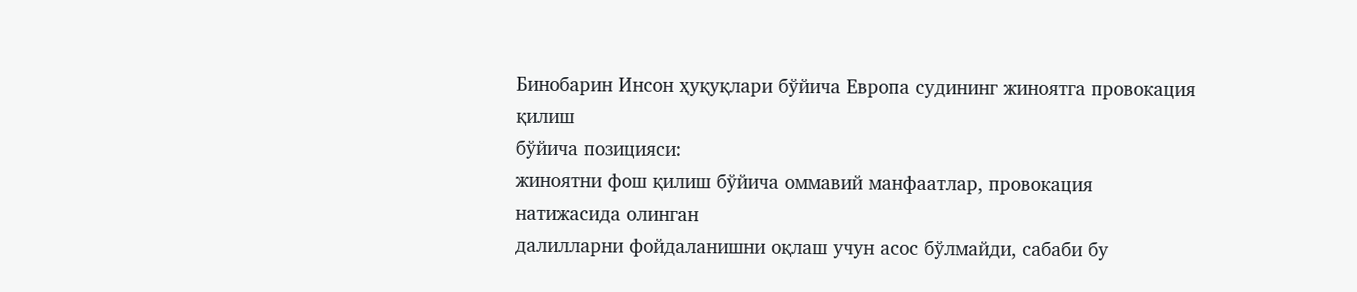Бинобарин Инсон ҳуқуқлари бўйича Европа судининг жиноятга провокация қилиш
бўйича позицияси:
жиноятни фош қилиш бўйича оммавий манфаатлар, провокация натижасида олинган
далилларни фойдаланишни оқлаш учун асос бўлмайди, сабаби бу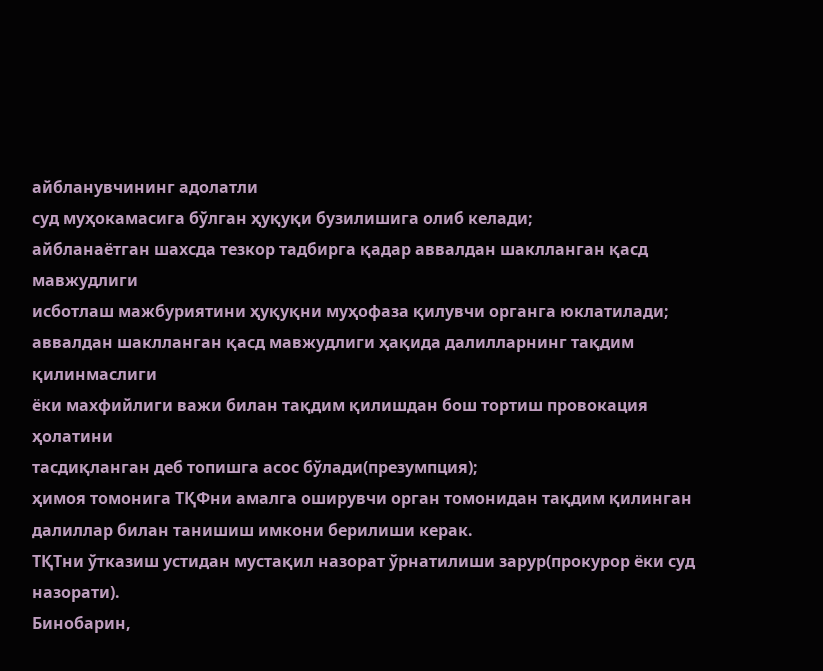айбланувчининг адолатли
суд муҳокамасига бўлган ҳуқуқи бузилишига олиб келади;
айбланаётган шахсда тезкор тадбирга қадар аввалдан шаклланган қасд мавжудлиги
исботлаш мажбуриятини ҳуқуқни муҳофаза қилувчи органга юклатилади;
аввалдан шаклланган қасд мавжудлиги ҳақида далилларнинг тақдим қилинмаслиги
ёки махфийлиги важи билан тақдим қилишдан бош тортиш провокация ҳолатини
тасдиқланган деб топишга асос бўлади(презумпция);
ҳимоя томонига ТҚФни амалга оширувчи орган томонидан тақдим қилинган
далиллар билан танишиш имкони берилиши керак.
ТҚТни ўтказиш устидан мустақил назорат ўрнатилиши зарур(прокурор ёки суд
назорати).
Бинобарин,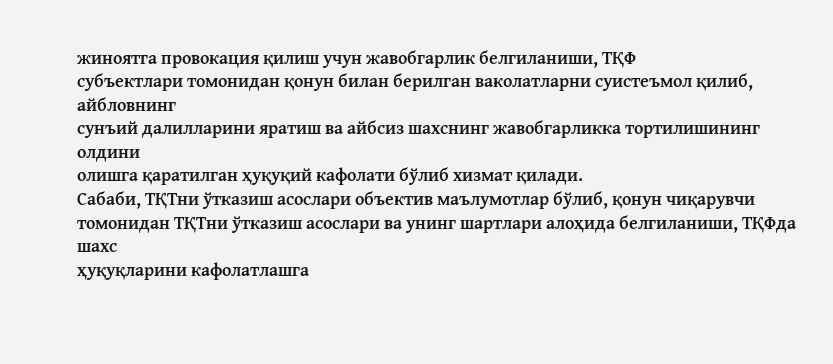жиноятга провокация қилиш учун жавобгарлик белгиланиши, ТҚФ
субъектлари томонидан қонун билан берилган ваколатларни суистеъмол қилиб, айбловнинг
сунъий далилларини яратиш ва айбсиз шахснинг жавобгарликка тортилишининг олдини
олишга қаратилган ҳуқуқий кафолати бўлиб хизмат қилади.
Сабаби, ТҚТни ўтказиш асослари объектив маълумотлар бўлиб, қонун чиқарувчи
томонидан ТҚТни ўтказиш асослари ва унинг шартлари алоҳида белгиланиши, ТҚФда шахс
ҳуқуқларини кафолатлашга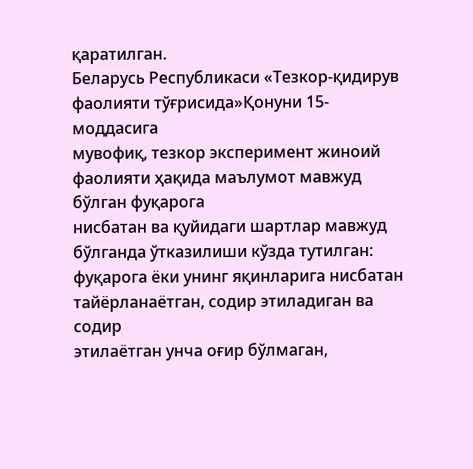қаратилган.
Беларусь Республикаси «Тезкор-қидирув фаолияти тўғрисида»Қонуни 15-моддасига
мувофиқ, тезкор эксперимент жиноий фаолияти ҳақида маълумот мавжуд бўлган фуқарога
нисбатан ва қуйидаги шартлар мавжуд бўлганда ўтказилиши кўзда тутилган:
фуқарога ёки унинг яқинларига нисбатан тайёрланаётган, содир этиладиган ва содир
этилаётган унча оғир бўлмаган,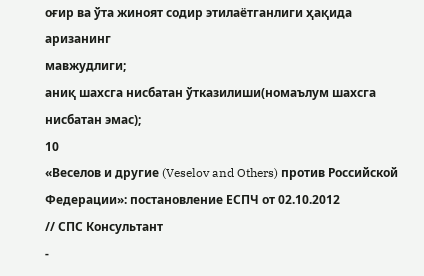оғир ва ўта жиноят содир этилаётганлиги ҳақида аризанинг
мавжудлиги;
аниқ шахсга нисбатан ўтказилиши(номаълум шахсга нисбатан эмас);
10
«Веселов и другие (Veselov and Others) против Российской Федерации»: постановление ЕСПЧ от 02.10.2012
// СПС Консультант
-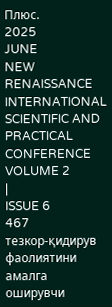Плюс.
2025
JUNE
NEW RENAISSANCE
INTERNATIONAL SCIENTIFIC AND PRACTICAL CONFERENCE
VOLUME 2
|
ISSUE 6
467
тезкор-қидирув фаолиятини амалга оширувчи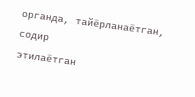органда, тайёрланаётган, содир
этилаётган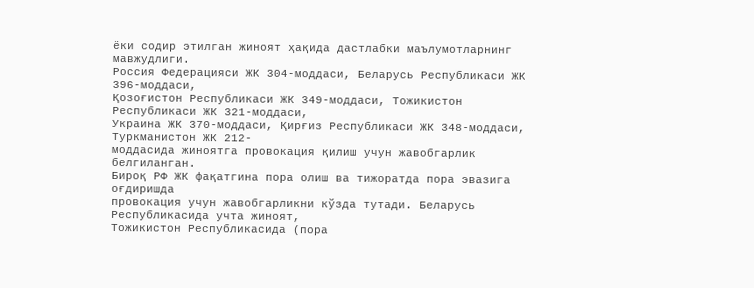ёки содир этилган жиноят ҳақида дастлабки маълумотларнинг мавжудлиги.
Россия Федерацияси ЖК 304-моддаси, Беларусь Республикаси ЖК 396-моддаси,
Қозоғистон Республикаси ЖК 349-моддаси, Тожикистон Республикаси ЖК 321-моддаси,
Украина ЖК 370-моддаси, Қирғиз Республикаси ЖК 348-моддаси, Туркманистон ЖК 212-
моддасида жиноятга провокация қилиш учун жавобгарлик белгиланган.
Бироқ РФ ЖК фақатгина пора олиш ва тижоратда пора эвазига оғдиришда
провокация учун жавобгарликни кўзда тутади. Беларусь Республикасида учта жиноят,
Тожикистон Республикасида (пора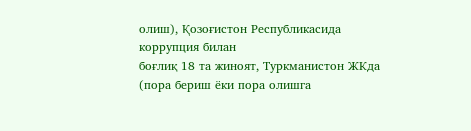олиш), Қозоғистон Республикасида коррупция билан
боғлиқ 18 та жиноят, Туркманистон ЖКда (пора бериш ёки пора олишга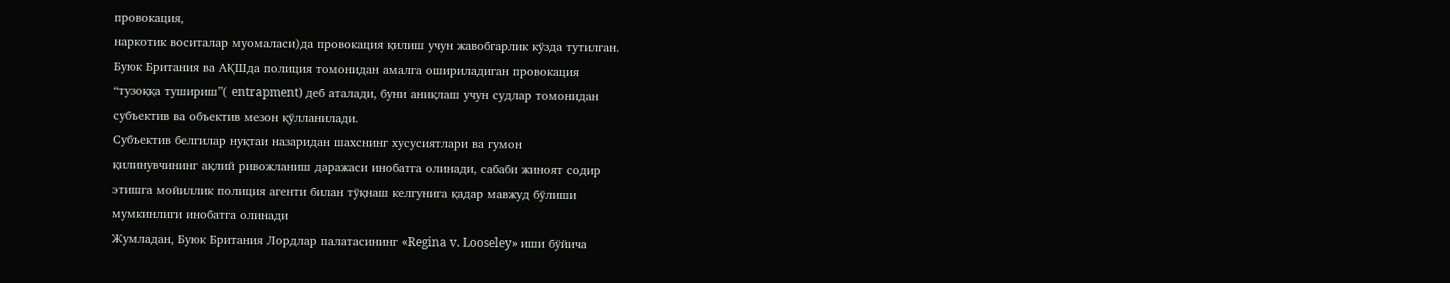провокация,
наркотик воситалар муомаласи)да провокация қилиш учун жавобгарлик кўзда тутилган.
Буюк Британия ва АҚШда полиция томонидан амалга ошириладиган провокация
“тузоққа тушириш”( entrapment) деб аталади, буни аниқлаш учун судлар томонидан
субъектив ва объектив мезон қўлланилади.
Субъектив белгилар нуқтаи назаридан шахснинг хусусиятлари ва гумон
қилинувчининг ақлий ривожланиш даражаси инобатга олинади, сабаби жиноят содир
этишга мойиллик полиция агенти билан тўқнаш келгунига қадар мавжуд бўлиши
мумкинлиги инобатга олинади
Жумладан, Буюк Британия Лордлар палатасининг «Regina v. Looseley» иши бўйича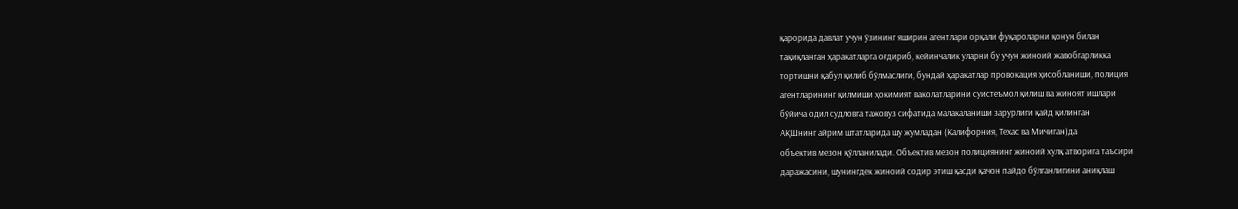қарорида давлат учун ўзининг яширин агентлари орқали фуқароларни қонун билан
тақиқланган ҳаракатларга оғдириб, кейинчалик уларни бу учун жиноий жавобгарликка
тортишни қабул қилиб бўлмаслиги, бундай ҳаракатлар провокация ҳисобланиши, полиция
агентларининг қилмиши ҳокимият ваколатларини суистеъмол қилиш ва жиноят ишлари
бўйича одил судловга тажовуз сифатида малакаланиши зарурлиги қайд қилинган
АҚШнинг айрим штатларида шу жумладан (Калифорния, Техас ва Мичиган)да
объектив мезон қўлланилади. Объектив мезон полициянинг жиноий хулқ атворига таъсири
даражасини, шунингдек жиноий содир этиш қасди қачон пайдо бўлганлигини аниқлаш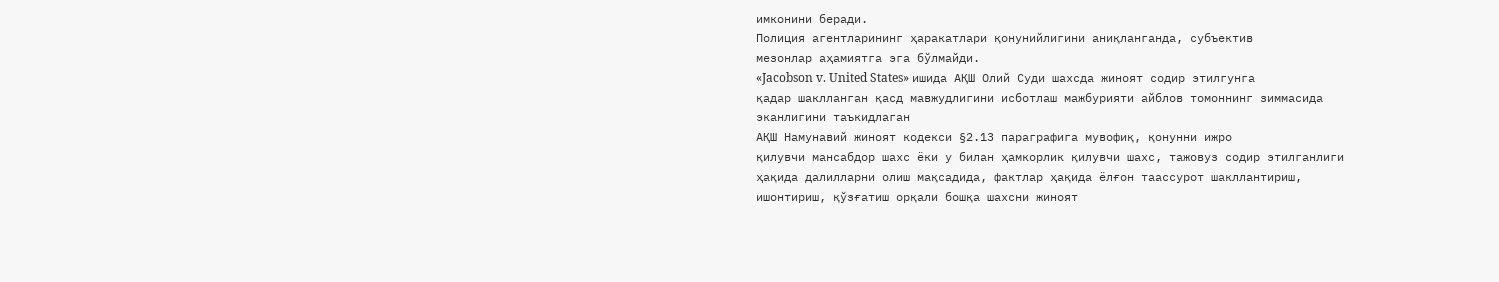имконини беради.
Полиция агентларининг ҳаракатлари қонунийлигини аниқланганда, субъектив
мезонлар аҳамиятга эга бўлмайди.
«Jacobson v. United States» ишида АҚШ Олий Суди шахсда жиноят содир этилгунга
қадар шаклланган қасд мавжудлигини исботлаш мажбурияти айблов томоннинг зиммасида
эканлигини таъкидлаган
АҚШ Намунавий жиноят кодекси §2.13 параграфига мувофиқ, қонунни ижро
қилувчи мансабдор шахс ёки у билан ҳамкорлик қилувчи шахс, тажовуз содир этилганлиги
ҳақида далилларни олиш мақсадида, фактлар ҳақида ёлғон таассурот шакллантириш,
ишонтириш, қўзғатиш орқали бошқа шахсни жиноят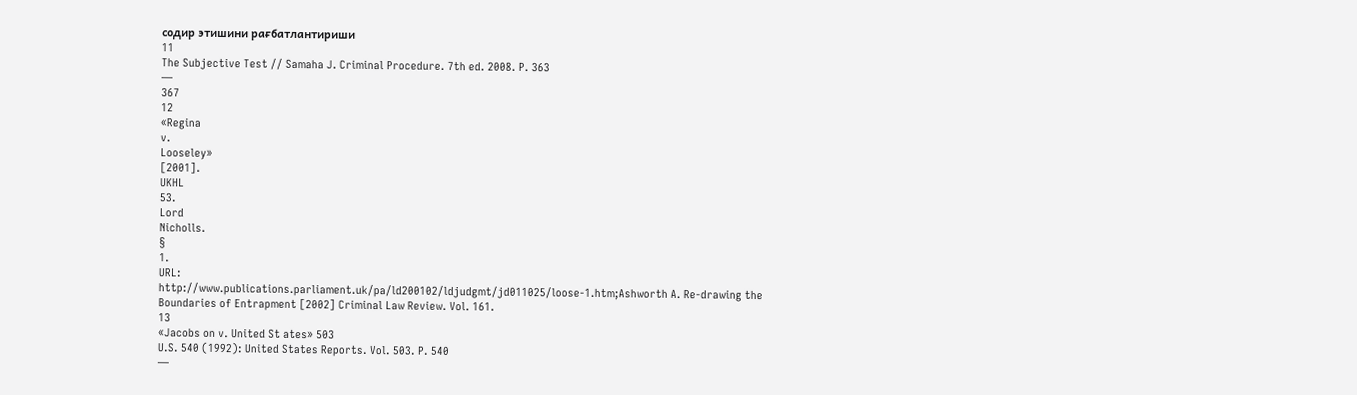содир этишини рағбатлантириши
11
The Subjective Test // Samaha J. Criminal Procedure. 7th ed. 2008. P. 363
—
367
12
«Regina
v.
Looseley»
[2001].
UKHL
53.
Lord
Nicholls.
§
1.
URL:
http://www.publications.parliament.uk/pa/ld200102/ldjudgmt/jd011025/loose-1.htm;Ashworth A. Re-drawing the
Boundaries of Entrapment [2002] Criminal Law Review. Vol. 161.
13
«Jacobs on v. United St ates» 503
U.S. 540 (1992): United States Reports. Vol. 503. P. 540
—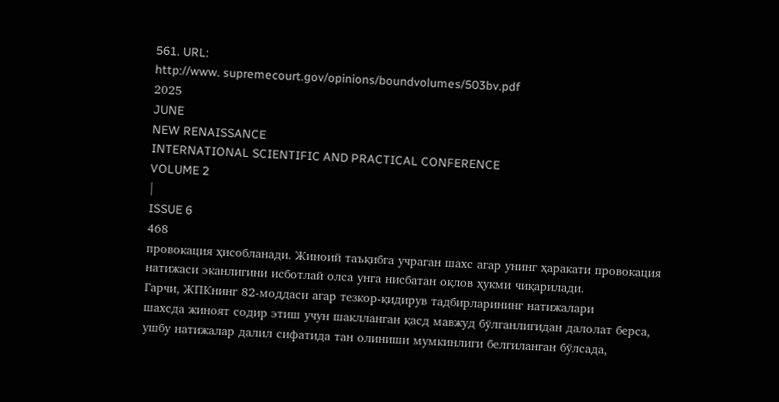561. URL:
http://www. supremecourt.gov/opinions/boundvolumes/503bv.pdf
2025
JUNE
NEW RENAISSANCE
INTERNATIONAL SCIENTIFIC AND PRACTICAL CONFERENCE
VOLUME 2
|
ISSUE 6
468
провокация ҳисобланади. Жиноий таъқибга учраган шахс агар унинг ҳаракати провокация
натижаси эканлигини исботлай олса унга нисбатан оқлов ҳукми чиқарилади.
Гарчи, ЖПКнинг 82-моддаси агар тезкор-қидирув тадбирларининг натижалари
шахсда жиноят содир этиш учун шаклланган қасд мавжуд бўлганлигидан далолат берса,
ушбу натижалар далил сифатида тан олиниши мумкинлиги белгиланган бўлсада,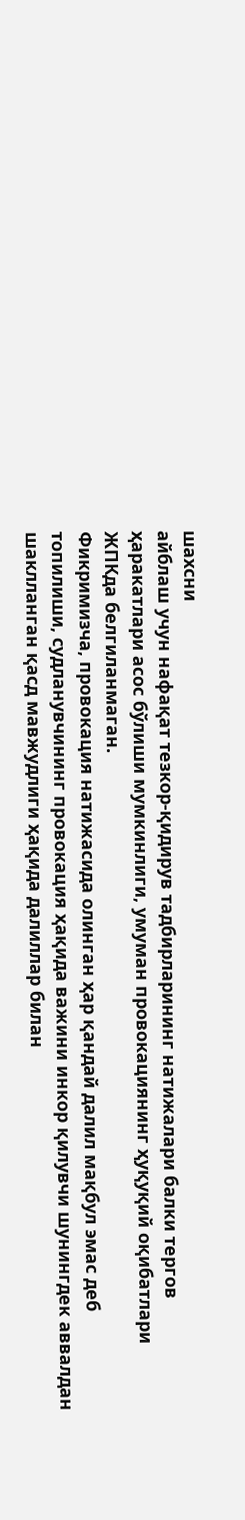шахсни
айблаш учун нафақат тезкор-қидирув тадбирларининг натижалари балки тергов
ҳаракатлари асос бўлиши мумкинлиги, умуман провокациянинг ҳуқуқий оқибатлари
ЖПКда белгиланмаган.
Фикримизча, провокация натижасида олинган ҳар қандай далил мақбул эмас деб
топилиши, судланувчининг провокация ҳақида важини инкор қилувчи шунингдек аввалдан
шаклланган қасд мавжудлиги ҳақида далиллар билан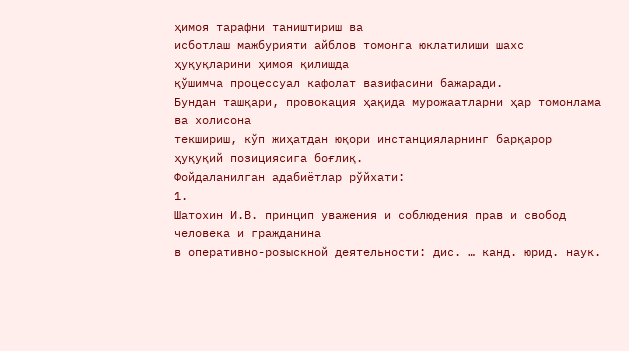ҳимоя тарафни таништириш ва
исботлаш мажбурияти айблов томонга юклатилиши шахс ҳуқуқларини ҳимоя қилишда
қўшимча процессуал кафолат вазифасини бажаради.
Бундан ташқари, провокация ҳақида мурожаатларни ҳар томонлама ва холисона
текшириш, кўп жиҳатдан юқори инстанцияларнинг барқарор ҳуқуқий позициясига боғлиқ.
Фойдаланилган адабиётлар рўйхати:
1.
Шатохин И.В. принцип уважения и соблюдения прав и свобод человека и гражданина
в оперативно-розыскной деятельности: дис. … канд. юрид. наук.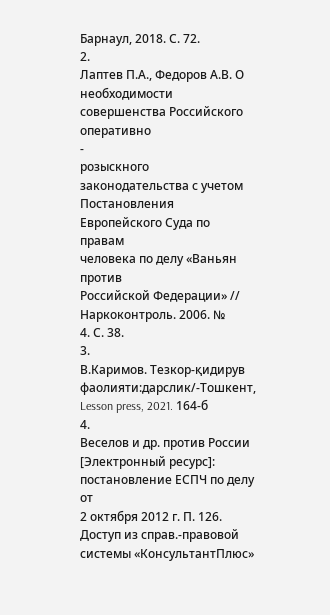Барнаул, 2018. С. 72.
2.
Лаптев П.А., Федоров А.В. О необходимости совершенства Российского оперативно
-
розыскного законодательства с учетом Постановления Европейского Суда по правам
человека по делу «Ваньян против
Российской Федерации» // Наркоконтроль. 2006. №
4. С. 38.
3.
В.Каримов. Тезкор-қидирув фаолияти:дарслик/-Тошкент, Lesson press, 2021. 164-б
4.
Веселов и др. против России [Электронный ресурс]: постановление ЕСПЧ по делу от
2 октября 2012 г. П. 126. Доступ из справ.-правовой системы «КонсультантПлюс»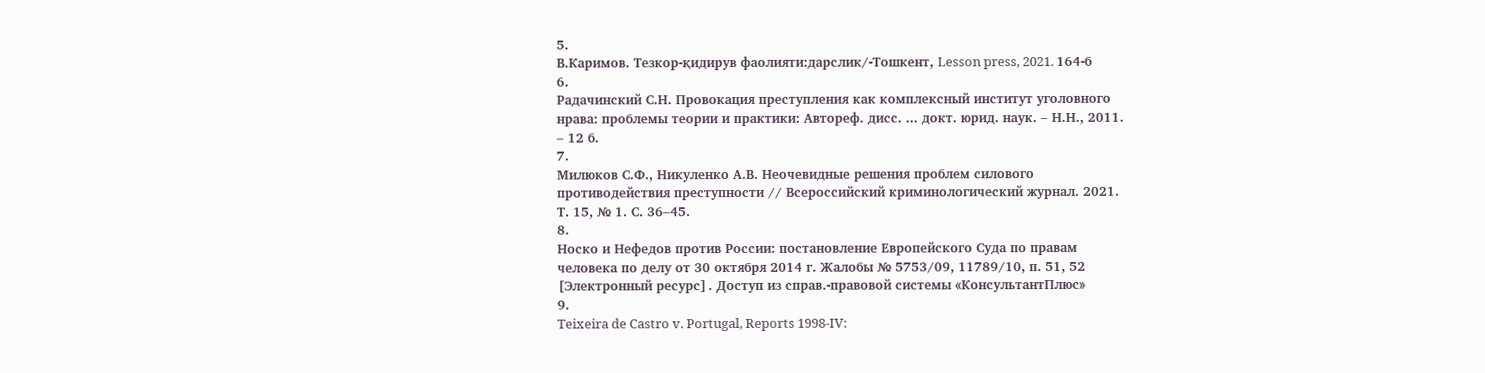5.
В.Каримов. Тезкор-қидирув фаолияти:дарслик/-Тошкент, Lesson press, 2021. 164-б
6.
Радачинский С.Н. Провокация преступления как комплексный институт уголовного
нрава: проблемы теории и практики: Автореф. дисс. ... докт. юрид. наук. – Н.Н., 2011.
– 12 б.
7.
Милюков С.Ф., Никуленко А.В. Неочевидные решения проблем силового
противодействия преступности // Всероссийский криминологический журнал. 2021.
Т. 15, № 1. С. 36–45.
8.
Носко и Нефедов против России: постановление Европейского Суда по правам
человека по делу от 30 октября 2014 г. Жалобы № 5753/09, 11789/10, п. 51, 52
[Электронный ресурс]. Доступ из справ.-правовой системы «КонсультантПлюс»
9.
Teixeira de Castro v. Portugal, Reports 1998-IV: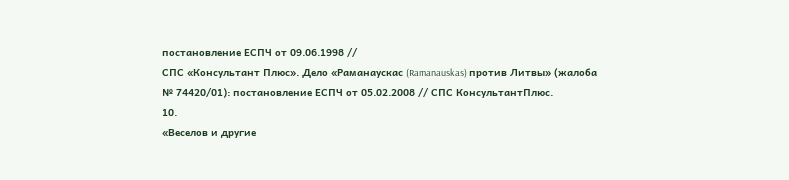постановление ЕСПЧ от 09.06.1998 //
СПС «Консультант Плюс». Дело «Раманаускас (Ramanauskas) против Литвы» (жалоба
№ 74420/01): постановление ЕСПЧ от 05.02.2008 // СПС КонсультантПлюс.
10.
«Веселов и другие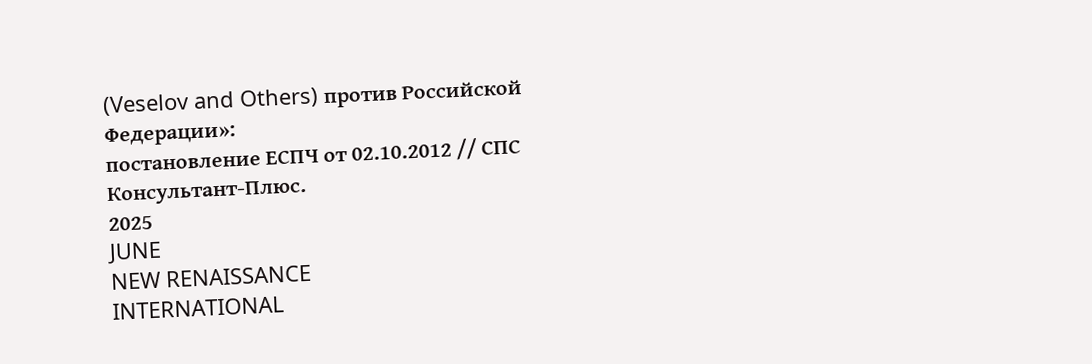(Veselov and Others) против Российской Федерации»:
постановление ЕСПЧ от 02.10.2012 // СПС Консультант-Плюс.
2025
JUNE
NEW RENAISSANCE
INTERNATIONAL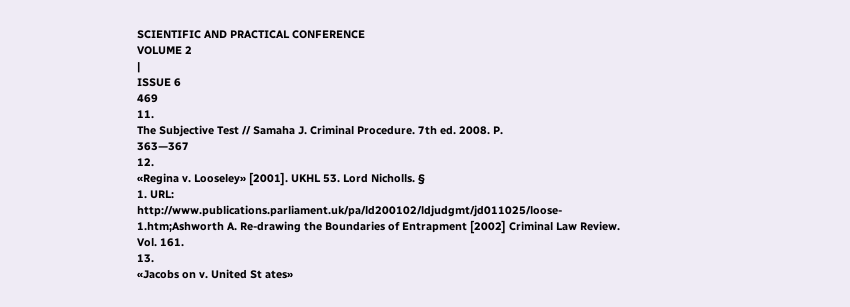SCIENTIFIC AND PRACTICAL CONFERENCE
VOLUME 2
|
ISSUE 6
469
11.
The Subjective Test // Samaha J. Criminal Procedure. 7th ed. 2008. P.
363—367
12.
«Regina v. Looseley» [2001]. UKHL 53. Lord Nicholls. §
1. URL:
http://www.publications.parliament.uk/pa/ld200102/ldjudgmt/jd011025/loose-
1.htm;Ashworth A. Re-drawing the Boundaries of Entrapment [2002] Criminal Law Review.
Vol. 161.
13.
«Jacobs on v. United St ates»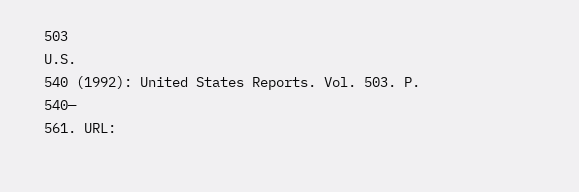503
U.S.
540 (1992): United States Reports. Vol. 503. P.
540—
561. URL: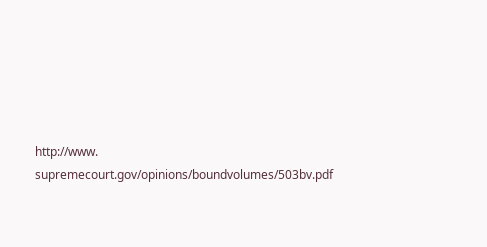http://www. supremecourt.gov/opinions/boundvolumes/503bv.pdf